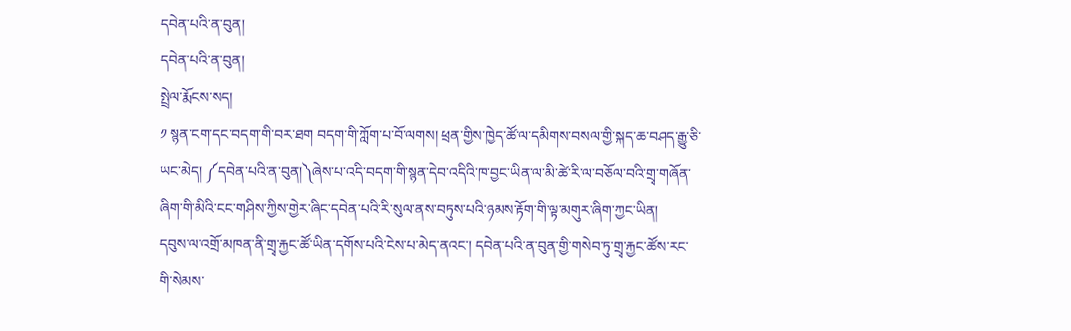དབེན་པའི་ན་བུན།
དབེན་པའི་ན་བུན།
སྤྲེལ་རྨོངས་སད།
༡ སྙན་ངག་དང་བདག་གི་བར་ཐག བདག་གི་ཀློག་པ་བོ་ལགས། ཕྲན་གྱིས་ཁྱེད་ཚོ་ལ་དམིགས་བསལ་གྱི་སྐད་ཆ་བཤད་རྒྱུ་ཅི་ཡང་མེད། ༼དབེན་པའི་ན་བུན།༽ཞེས་པ་འདི་བདག་གི་སྙན་དེབ་འདིའི་ཁ་བྱང་ཡིན་ལ་མི་ཚེ་རི་ལ་བཅོལ་བའི་གྲྭ་གཞོན་ཞིག་གི་མིའི་ངང་གཤིས་ཀྱིས་གྱེར་ཞིང་དབེན་པའི་རི་སུལ་ནས་བཏུས་པའི་ཉམས་རྟོག་གི་ལྟ་མགུར་ཞིག་ཀྱང་ཡིན།
དབུས་ལ་འགྲོ་མཁན་ནི་གྲྭ་རྐྱང་ཚོ་ཡིན་དགོས་པའི་ངེས་པ་མེད་ནའང་། དབེན་པའི་ན་བུན་གྱི་གསེབ་ཏུ་གྲྭ་རྐྱང་ཚོས་རང་གི་སེམས་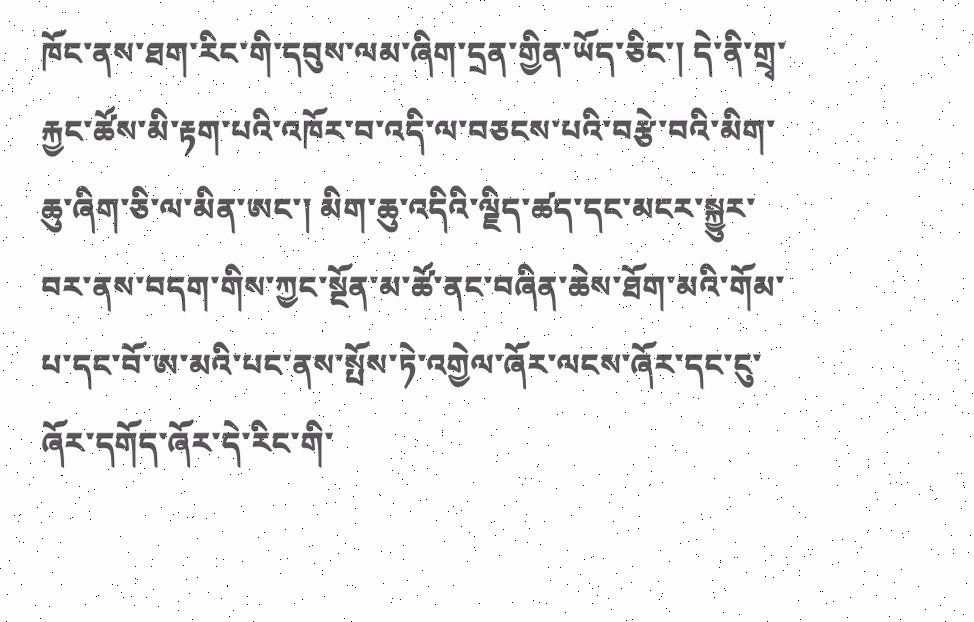ཁོང་ནས་ཐག་རིང་གི་དབུས་ལམ་ཞིག་དྲན་གྱིན་ཡོད་ཅིང་། དེ་ནི་གྲྭ་རྐྱང་ཚོས་མི་རྟག་པའི་འཁོར་བ་འདི་ལ་བཅངས་པའི་བརྩེ་བའི་མིག་ཆུ་ཞིག་ཅི་ལ་མིན་ཨང་། མིག་ཆུ་འདིའི་ལྗིད་ཚད་དང་མངར་སྐྱུར་བར་ནས་བདག་གིས་ཀྱང་སྔོན་མ་ཚོ་ནང་བཞིན་ཆེས་ཐོག་མའི་གོམ་པ་དང་བོ་ཨ་མའི་པང་ནས་སྤོས་ཏེ་འགྱེལ་ཞོར་ལངས་ཞོར་དང་ངུ་ཞོར་དགོད་ཞོར་དེ་རིང་གི་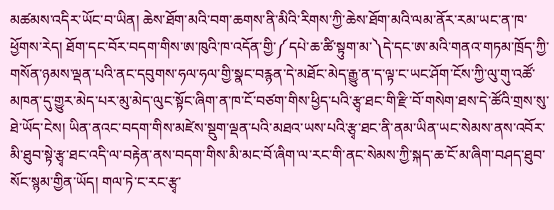མཚམས་འདིར་ཡོང་བ་ཡིན། ཆེས་ཐོག་མའི་བག་ཆགས་ནི་མིའི་རིགས་ཀྱི་ཆེས་ཐོག་མའི་ལམ་ནོར་རམ་ཡང་ན་ཁ་ཕྱོགས་རེད། ཐོག་དང་བོར་བདག་གིས་ཨ་ཁུའི་ཁ་འདོན་གྱི་༼དཔེ་ཆ་ཚི་སྟུག་མ་༽དེ་དང་ཨ་མའི་གནའ་གཏམ་ཁྲོད་ཀྱི་གསོན་ཉམས་ལྡན་པའི་ནང་དབུགས་ཧལ་ཧལ་གྱི་སྣང་བརྙན་དེ་མཐོང་མེད་རྒྱུ་ན་ད་ལྟ་ང་ཡང་ཤོག་ངོས་ཀྱི་ལུ་གུ་འཚོ་མཁན་དུ་གྱུར་མེད་པར་མུ་མེད་ལུང་སྟོང་ཞིག་ན་ཁ་ངོ་བཙག་གིས་ཕྱིད་པའི་རྩྭ་ཐང་གི་རྫི་བོ་གསེག་ཐས་དེ་ཚོའི་གྲས་སུ་ཐེ་ཡོད་ངེས། ཡིན་ནའང་བདག་གིས་མཛེས་སྡུག་ལྡན་པའི་མཐའ་ཡས་པའི་རྩྭ་ཐང་ནི་ནམ་ཡིན་ཡང་སེམས་ནས་འབོར་མི་ཐུབ་སྟེ་རྩྭ་ཐང་འདི་ལ་བརྟེན་ནས་བདག་གིས་མི་མང་བོ་ཞིག་ལ་རང་གི་ནང་སེམས་ཀྱི་སྐད་ཆ་ངོ་མ་ཞིག་བཤད་ཐུབ་སོང་སྙམ་གྱིན་ཡོད། གལ་ཏེ་ང་རང་རྩྭ་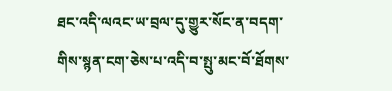ཐང་འདི་ལའང་ཡ་བྲལ་དུ་གྱུར་སོང་ན་བདག་གིས་སྙན་ངག་ཅེས་པ་འདི་བ་སྤུ་མང་བོ་ཐོགས་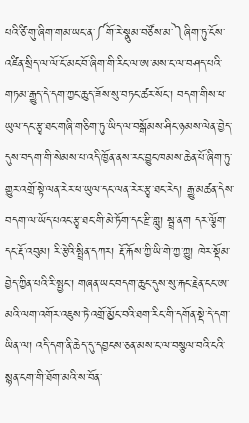པའི་ཙི་གུ་ཞིག་གམ་ཡང་ན་༼གོ་རེ་སྣུམ་བཙོས་མ་༽ཞིག་ཏུ་ངོས་འཛིན་སྲིད་ལ་ལོ་ངོ་མང་བོ་ཞིག་གི་རིང་ལ་ཨ་མས་ང་ལ་བཤད་པའི་གཏམ་རྒྱུད་དེ་དག་ཀྱང་ཆུད་ཟོས་སུ་བཏང་ཚར་སོང་། བདག་གིས་ཕ་ཡུལ་དང་རྩྭ་ཐང་གཞི་གཅིག་ཏུ་ཡིད་ལ་བསྒོམས་ཤིང་ཉམས་ལེན་བྱེད་དུས་བདག་གི་སེམས་པ་འདི་ཁྱོན་ནས་རང་བྱུང་ཁམས་ཆེན་པོ་ཞིག་ཏུ་གྱུར་འགྲོ་སྟེ་ལན་རེར་ཕ་ཡུལ་དང་ལན་རེར་རྩྭ་ཐང་རེད། རྒྱུ་མཚན་དེས་བདག་ལ་ཡོད་པའང་རྩྭ་ཐང་གི་མེ་ཏོག་དང་རྫི་གླུ། སྦྲ་ནག དར་ལྕོག་དང་རྡོ་འབུམ། རི་རྩེའི་སྤྲིན་དཀར། རྡོ་རྐོས་ཀྱི་ཡི་གེ་ཀྱ་ཀྱུ། ཁེར་སྡོམ་བྱེད་ཀྱིན་པའི་རི་སྤྱང་། གཞན་ཡང་བདག་ཆུང་དུས་སུ་རྐང་རྗེན་ངང་ཨ་མའི་ལག་འགོར་འཇུས་ཏེ་འགྲོ་མྱོང་བའི་ཐག་རིང་གི་དགོན་སྡེ་དེ་དག་ཡིན་ལ། འདི་དག་ནི་ཆེད་དུ་དབྱངས་ཅན་མས་ང་ལ་བསྩལ་བའི་ངའི་སྙན་ངག་གི་ཐོག་མའི་ས་བོན་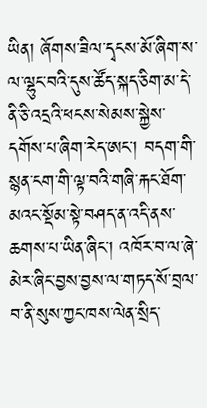ཡིན། ཞོགས་ཟིལ་དྭངས་མོ་ཞིག་ས་ལ་ལྷུང་བའི་དུས་ཚོད་སྐད་ཅིག་མ་དེ་ནི་ཅི་འདྲའི་ཕངས་སེམས་སྐྱེས་དགོས་པ་ཞིག་རེད་ཨང་། བདག་གི་སྙན་ངག་གི་ལྟ་བའི་གཞི་རྐང་ཐོག་མའང་སྡོམ་སྟེ་བཤད་ན་འདི་ནས་ཆགས་པ་ཡིན་ཞིང་། འཁོར་བ་ལ་ཞེ་མེར་ཞིང་བྱས་བྱས་ལ་གཏད་སོ་བྲལ་བ་ནི་སུས་ཀྱང་ཁས་ལེན་སྲིད་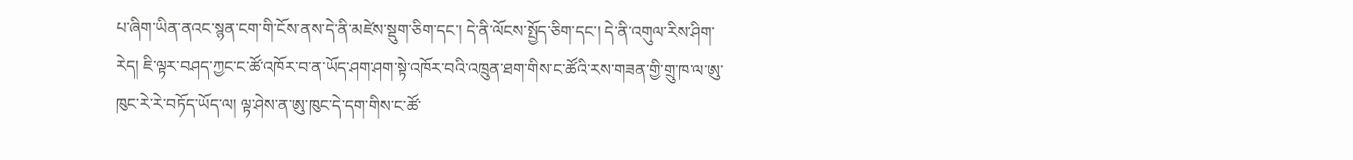པ་ཞིག་ཡིན་ནའང་སྙན་ངག་གི་ངོས་ནས་དེ་ནི་མཛེས་སྡུག་ཅིག་དང་། དེ་ནི་ལོངས་སྤྱོད་ཅིག་དང་། དེ་ནི་འགུལ་རིས་ཤིག་རེད། ཇི་ལྟར་བཤད་ཀྱང་ང་ཚོ་འཁོར་བ་ན་ཡོད་ཤག་ཤག་སྟེ་འཁོར་བའི་འཁྲུན་ཐག་གིས་ང་ཚོའི་རས་གཟན་གྱི་གྲུ་ཁ་ལ་ཨུ་ཁུང་རེ་རེ་བཏོད་ཡོད་ལ། ལྟ་ཤེས་ན་ཨུ་ཁུང་དེ་དག་གིས་ང་ཚོ་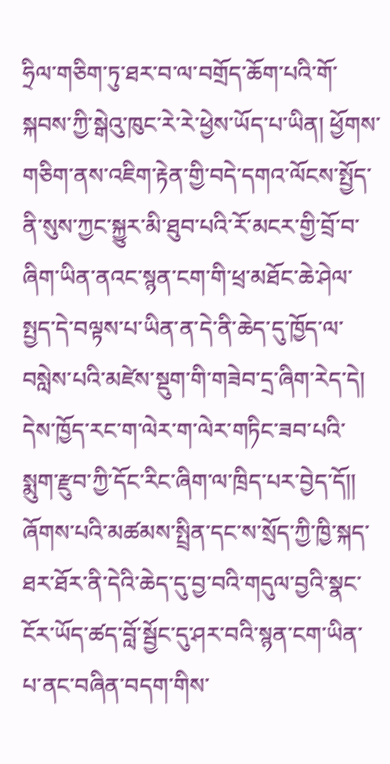ཧྲིལ་གཅིག་ཏུ་ཐར་བ་ལ་བགྲོད་ཆོག་པའི་གོ་སྐབས་ཀྱི་སྒེའུ་ཁུང་རེ་རེ་ཕྱེས་ཡོད་པ་ཡིན། ཕྱོགས་གཅིག་ནས་འཇིག་རྟེན་གྱི་བདེ་དགའ་ལོངས་སྤྱོད་ནི་སུས་ཀྱང་སྐྱུར་མི་ཐུབ་པའི་རོ་མངར་གྱི་བྲོ་བ་ཞིག་ཡིན་ནའང་སྙན་ངག་གི་ཕྲ་མཐོང་ཆེ་ཤེལ་སྤྱད་དེ་བལྟས་པ་ཡིན་ན་དེ་ནི་ཆེད་དུ་ཁྱོད་ལ་བསླེས་པའི་མཛེས་སྡུག་གི་གཟེབ་དྲ་ཞིག་རེད་དེ། དེས་ཁྱོད་རང་ག་ལེར་ག་ལེར་གཏིང་ཟབ་པའི་སྨུག་རྫུབ་ཀྱི་དོང་རིང་ཞིག་ལ་ཁྲིད་པར་བྱེད་དོ།། ཞོགས་པའི་མཚམས་སྤྲིན་དང་ས་སྲོད་ཀྱི་ཁྱི་སྐད་ཐར་ཐོར་ནི་དེའི་ཆེད་དུ་བྱ་བའི་གདུལ་བྱའི་སྣང་ངོར་ཡོད་ཚད་བློ་སྦྱོང་དུ་ཤར་བའི་སྙན་ངག་ཡིན་པ་ནང་བཞིན་བདག་གིས་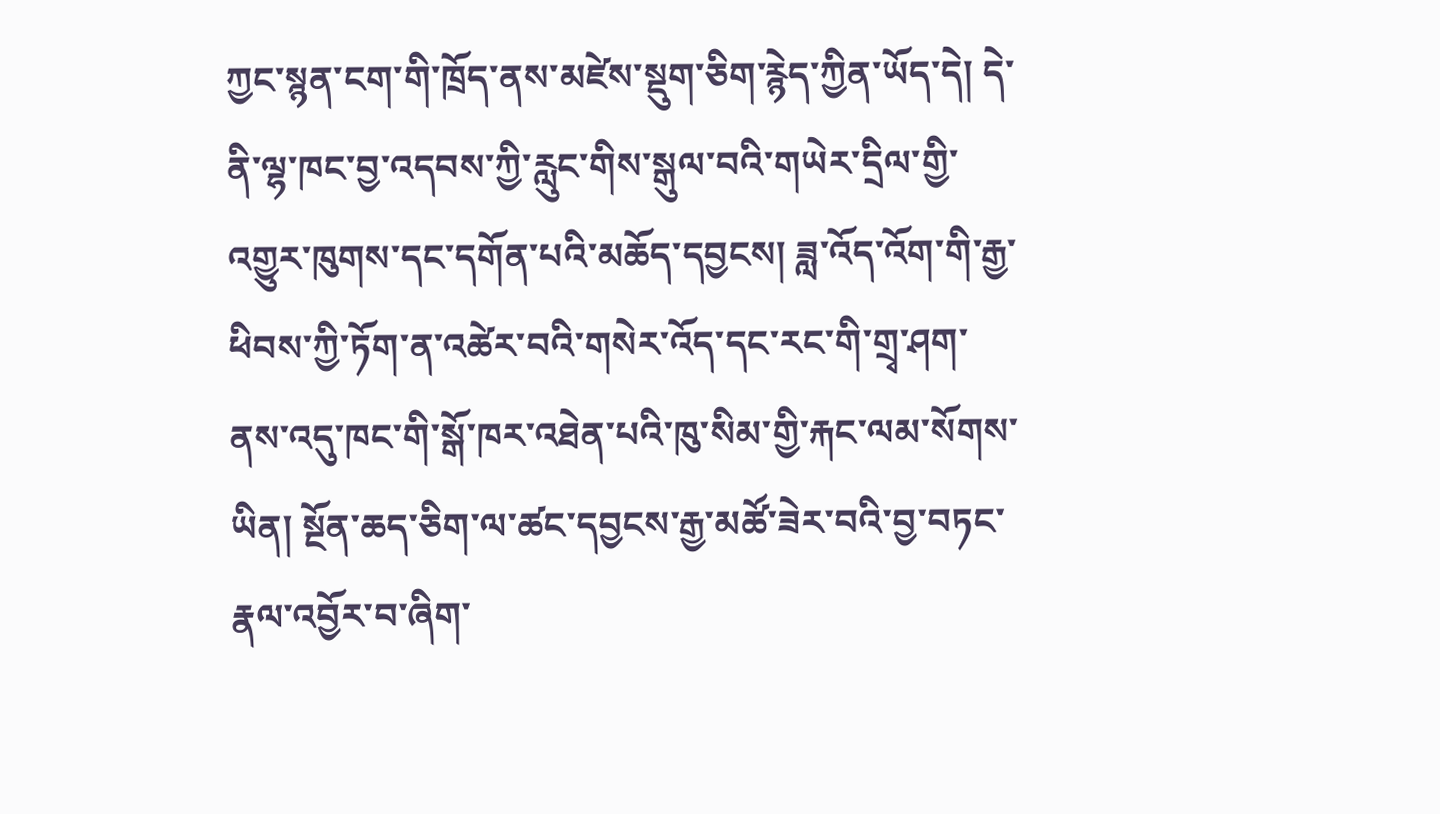ཀྱང་སྙན་ངག་གི་ཁྲོད་ནས་མཛེས་སྡུག་ཅིག་རྙེད་ཀྱིན་ཡོད་དེ། དེ་ནི་ལྷ་ཁང་བྱ་འདབས་ཀྱི་རླུང་གིས་སྒུལ་བའི་གཡེར་དྲིལ་གྱི་འགྱུར་ཁུགས་དང་དགོན་པའི་མཆོད་དབྱངས། ཟླ་འོད་འོག་གི་རྒྱ་ཕིབས་ཀྱི་ཏོག་ན་འཚེར་བའི་གསེར་འོད་དང་རང་གི་གྲྭ་ཤག་ནས་འདུ་ཁང་གི་སྒོ་ཁར་འཐེན་པའི་ཁུ་སིམ་གྱི་རྐང་ལམ་སོགས་ཡིན། སྔོན་ཆད་ཅིག་ལ་ཚང་དབྱངས་རྒྱ་མཚོ་ཟེར་བའི་བྱ་བཏང་རྣལ་འབྱོར་བ་ཞིག་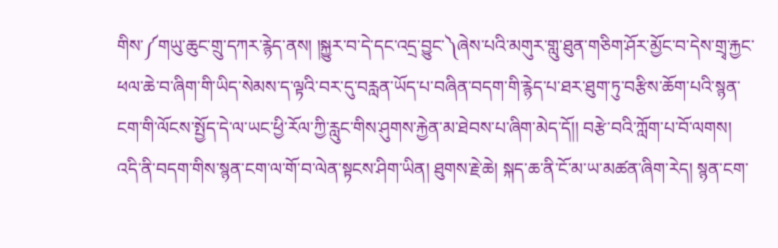གིས་༼གཡུ་ཆུང་གྲུ་དཀར་རྙེད་ནས། །སྐྱུར་བ་དེ་དང་འདྲ་བྱུང་༽ཞེས་པའི་མགུར་གླུ་ཐུན་གཅིག་ཤོར་མྱོང་བ་དེས་གྲྭ་རྐྱང་ཕལ་ཆེ་བ་ཞིག་གི་ཡིད་སེམས་ད་ལྟའི་བར་དུ་བརླན་ཡོད་པ་བཞིན་བདག་གི་རྙེད་པ་ཐར་ཐུག་ཏུ་བརྩིས་ཆོག་པའི་སྙན་ངག་གི་ལོངས་སྤྱོད་དེ་ལ་ཡང་ཕྱི་རོལ་ཀྱི་རླུང་གིས་ཤུགས་རྐྱེན་མ་ཐེབས་པ་ཞིག་མེད་དོ།། བརྩེ་བའི་ཀློག་པ་བོ་ལགས། འདི་ནི་བདག་གིས་སྙན་ངག་ལ་གོ་བ་ལེན་སྟངས་ཤིག་ཡིན། ཐུགས་རྗེ་ཆེ། སྐད་ཆ་ནི་ངོ་མ་ཡ་མཚན་ཞིག་རེད། སྙན་ངག་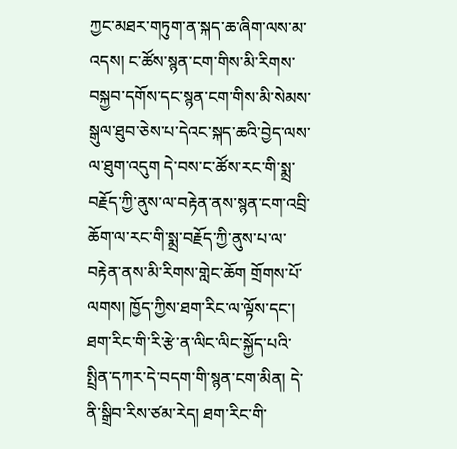ཀྱང་མཐར་གཏུག་ན་སྐད་ཆ་ཞིག་ལས་མ་འདས། ང་ཚོས་སྙན་ངག་གིས་མི་རིགས་བསྐྱབ་དགོས་དང་སྙན་ངག་གིས་མི་སེམས་སྒུལ་ཐུབ་ཅེས་པ་དེའང་སྐད་ཆའི་བྱེད་ལས་ལ་ཐུག་འདུག དེ་བས་ང་ཚོས་རང་གི་སྨྲ་བརྗོད་ཀྱི་ནུས་ལ་བརྟེན་ནས་སྙན་ངག་འབྲི་ཆོག་ལ་རང་གི་སྨྲ་བརྗོད་ཀྱི་ནུས་པ་ལ་བརྟེན་ནས་མི་རིགས་གླེང་ཆོག གྲོགས་པོ་ལགས། ཁྱོད་ཀྱིས་ཐག་རིང་ལ་ལྟོས་དང་། ཐག་རིང་གི་རི་རྩེ་ན་ལིང་ལིང་སྐྱོད་པའི་སྤྲིན་དཀར་དེ་བདག་གི་སྙན་ངག་མིན། དེ་ནི་སྒྲིབ་རིས་ཙམ་རེད། ཐག་རིང་གི་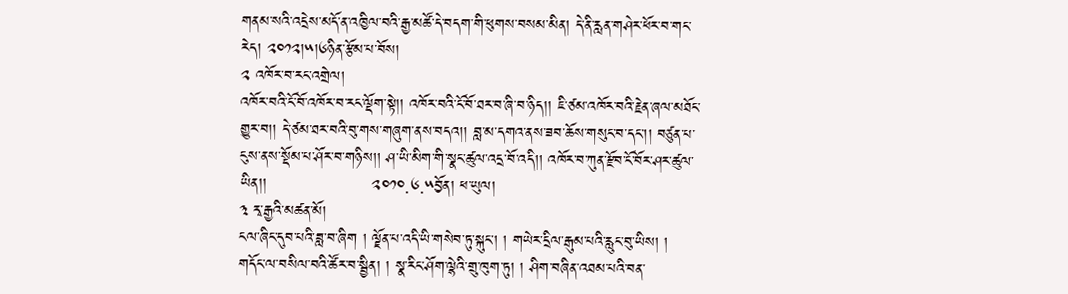གནམ་སའི་འདྲེས་མདོ་ན་འཁྱིལ་བའི་རྒྱ་མཚོ་དེ་བདག་གི་ཕུགས་བསམ་མིན། དེ་ནི་རླན་གཤེར་ཕོར་བ་གང་རེད། ༢༠༡༢།༥།༦ཉིན་རྩོམ་པ་བོས།
༢ འཁོར་བ་རང་འགྲེལ།
འཁོར་བའི་ངོ་བོ་འཁོར་བ་རང་ལྡོག་སྟེ།། འཁོར་བའི་ངོ་བོ་ཐར་བ་ཞི་བ་ཉིད།། ཇི་ཙམ་འཁོར་བའི་རྗེན་ཞལ་མཐོང་གྱུར་བ།། དེ་ཙམ་ཐར་བའི་བུ་གས་གཞུག་ནས་བདའ།། བླ་མ་དགའ་ནས་ཟབ་ཆོས་གསུང་བ་དང་།། བཙུན་པ་ངུས་ནས་སྡོམ་པ་ཤོར་བ་གཉིས།། ཤ་ཡི་མིག་གི་སྣང་ཚུལ་འདྲ་བོ་འདི།། འཁོར་བ་ཀུན་རྫོབ་ངོ་བོར་ཤར་ཚུལ་ཡིན།།                    ༢༠༡༠.༦.༥བྱོན། ཕ་ཡུལ།
༣ རྭ་རྒྱའི་མཚན་མོ།
ངལ་ཞིང་དུབ་པའི་ཟླ་བ་ཞིག ། ལྗོན་པ་འདི་ཡི་གསེབ་ཏུ་སྐུང་། ། གཡེར་དྲིལ་རྒུམ་པའི་རླུང་བུ་ཡིས། ། གདོང་ལ་བསིལ་བའི་ཚོར་བ་སྦྱིན། ། སྣ་རིང་ཤོག་ལྷེའི་གྲུ་ཁུག་ཏུ། ། ཤིག་བཞིན་འཐམ་པའི་བན་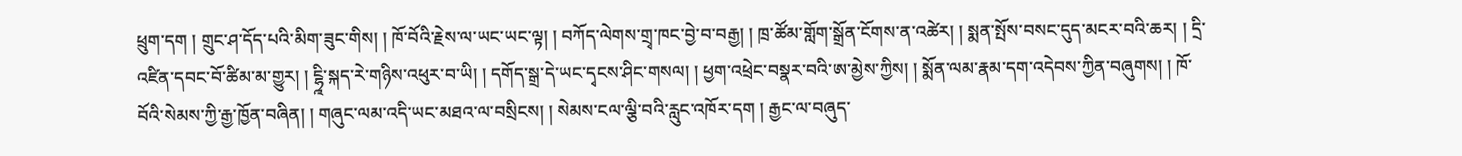ཕྲུག་དག ། གྲུང་ཤ་དོད་པའི་མིག་ཟུང་གིས། ། ཁོ་བོའི་རྗེས་ལ་ཡང་ཡང་ལྟ། ། བཀོད་ལེགས་གྲྭ་ཁང་བྱེ་བ་བརྒྱ། ། ཁྲ་ཚོམ་གློག་སྒྲོན་ངོགས་ན་འཚེར། ། སྨན་སྤོས་བསང་དུད་མངར་བའི་ཆར། ། དྲི་འཛིན་དབང་བོ་ཚིམ་མ་གྱུར། ། ངྷྰི་སྐད་རེ་གཉིས་འཕུར་བ་ཡི། ། དགོད་སྒྲ་དེ་ཡང་དྭངས་ཤིང་གསལ། ། ཕྱག་འཕྲེང་བསྣར་བའི་ཨ་མྱེས་ཀྱིས། ། སྨོན་ལམ་རྣམ་དག་འདེབས་ཀྱིན་བཞུགས། ། ཁོ་བོའི་སེམས་ཀྱི་རྒྱ་ཁྱོན་བཞིན། ། གཞུང་ལམ་འདི་ཡང་མཐའ་ལ་བསྲིངས། ། སེམས་ངལ་ལྕི་བའི་རླུང་འཁོར་དག ། རྒྱང་ལ་བཞུད་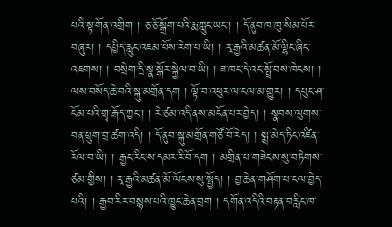པའི་སྟ་གོན་འགྲིག ། ཅ་ཅོ་སྒྲོག་པའི་རྨ་ཀླུང་ཡང་། ། དོ་ནུབ་ཁ་ཁུ་སིམ་པོར་བཞུར། ། དཔྱིད་རླུང་འཇམ་པོས་རེག་པ་ཡི། ། རྭ་རྒྱའི་མཚན་མོ་ལྷིང་ཞིང་འཇགས། ། བསྲེག་དྲི་སྣ་སྒོར་སྐྱེལ་བ་ཡི། ། ཟ་ཁང་དེ་འང་སྤྲོ་བས་ཁེངས། ། ལས་བསོད་ཆེ་བའི་སྐུ་མགྲོན་དག ། ལྟོ་བ་འཕུར་ལ་ངལ་མ་གྱུར། ། དཔུང་ཤ་ངོམ་པའི་གྲྭ་རྒོད་ཀྱང་། ། རེ་ཙམ་འདི་ནས་མངོན་པར་བྱེད། ། སྣབས་ལུགས་བན་ཕྲུག་བྲ་ཚག་འདི། ། དོ་ནུབ་སྐུ་མགྲོན་གཙོ་བོ་རེད། ། སྨྲ་མེད་ཏིང་འཛིན་རོལ་བ་ཡི། ། རྒྱང་རིང་ས་དམར་རི་བོ་དག ། མགྲིན་པ་གཟེངས་སུ་བཏེགས་ཙམ་གྱིས། ། རྭ་རྒྱའི་མཚན་མོ་ལོངས་སུ་སྤྱོད། ། བྱ་ཆེན་གཤོག་པ་ངལ་བྱེད་པའི། ། རྒྱབ་རིར་བསྙས་པའི་ཁྱུང་ཆེན་བྲག ། དགོན་འདིའི་བརྟན་བརླིང་ཁ་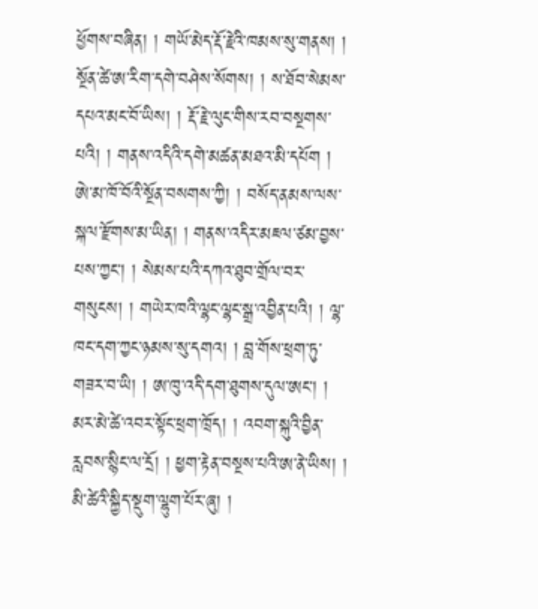ཕྱོགས་བཞིན། ། གཡོ་མེད་རྡོ་རྗེའི་ཁམས་སུ་གནས། ། སྔོན་ཚེ་ཨ་རིག་དགེ་བཤེས་སོགས། ། ས་ཐོབ་སེམས་དཔའ་མང་བོ་ཡིས། ། རྡོ་རྗེ་ལུང་གིས་རབ་བསྔགས་པའི། ། གནས་འདིའི་དགེ་མཚན་མཐའ་མི་དཔོག ། ཨེ་མ་ཁོ་བོའི་སྔོན་བསགས་ཀྱི། ། བསོད་ནམས་ལས་སྐལ་རྫོགས་མ་ཡིན། ། གནས་འདིར་མཇལ་ཙམ་བྱས་པས་ཀྱང་། ། སེམས་པའི་དཀའ་ཐུབ་གྲོལ་བར་གསུངས། ། གཡེར་ཁའི་ལྷང་ལྷང་སྒྲ་འབྱིན་པའི། ། ལྷ་ཁང་དག་ཀྱང་ཉམས་སུ་དགའ། ། བླ་གོས་ཕྲག་ཏུ་གཟར་བ་ཡི། ། ཨ་ཁུ་འདི་དག་ཐུགས་དུལ་ཨང་། ། མར་མེ་ཚེ་འབར་སྟོང་ཕྲག་ཁྲོད། ། འབག་སྐུའི་བྱིན་རླབས་སྙིང་ལ་དྲོ། ། ཕྱག་རྟེན་བསྔས་པའི་ཨ་ནེ་ཡིས། ། མི་ཚེའི་སྐྱིད་སྡུག་ལྷུག་པོར་ཞུ། །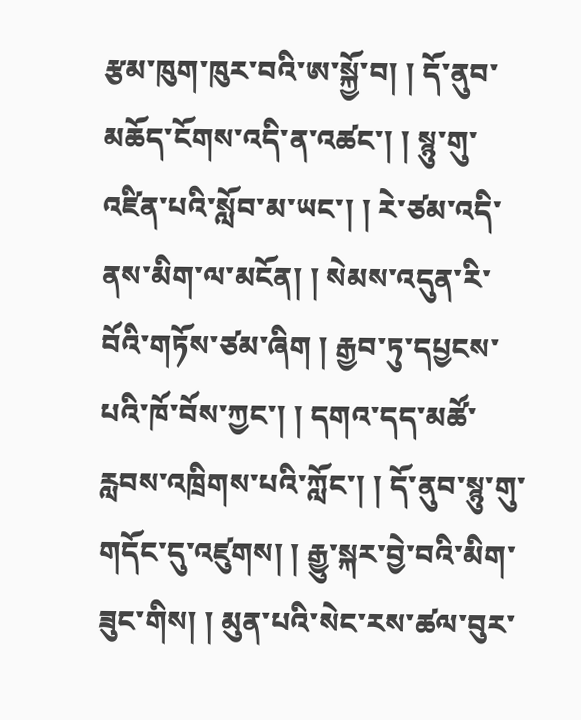རྩམ་ཁུག་ཁུར་བའི་ཨ་སྐྱོ་བ། ། དོ་ནུབ་མཆོད་ངོགས་འདི་ན་འཚང་། ། སྙུ་གུ་འཛིན་པའི་སློབ་མ་ཡང་། ། རེ་ཙམ་འདི་ནས་མིག་ལ་མངོན། ། སེམས་འདུན་རི་བོའི་གཏོས་ཙམ་ཞིག ། རྒྱབ་ཏུ་དཔྱངས་པའི་ཁོ་བོས་ཀྱང་། ། དགའ་དད་མཚོ་རླབས་འཁྲིགས་པའི་ཀློང་། ། དོ་ནུབ་སྙུ་གུ་གདོང་དུ་འཛུགས། ། རྒྱུ་སྐར་བྱེ་བའི་མིག་ཟུང་གིས། ། མུན་པའི་སེང་རས་ཚལ་བུར་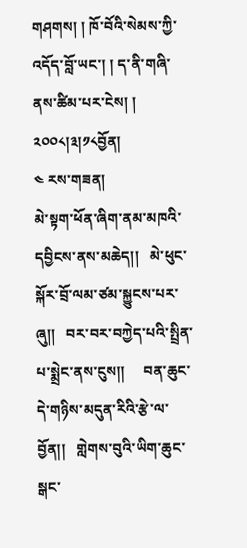གཤགས། ། ཁོ་བོའི་སེམས་ཀྱི་འདོད་བློ་ཡང་། ། ད་ནི་གཞི་ནས་ཚིམ་པར་ངེས། ། ༢༠༠༨།༣།༡༨བྱོན།
༤ རས་གཟན།
མེ་སྟག་ཕོན་ཞིག་ནམ་མཁའི་དབྱིངས་ནས་མཆེད།།   མེ་ཕུང་སྐོར་བྲོ་ལམ་ཙམ་སྐྱུངས་པར་ཞུ།།   བར་བར་བཀྱེད་པའི་སྤྲིན་པ་སྨྲེང་ནས་ངུས།།     བན་ཆུང་དེ་གཉིས་མདུན་རིའི་རྩེ་ལ་བྱོན།།   གླེགས་བུའི་ཡིག་ཆུང་སྒང་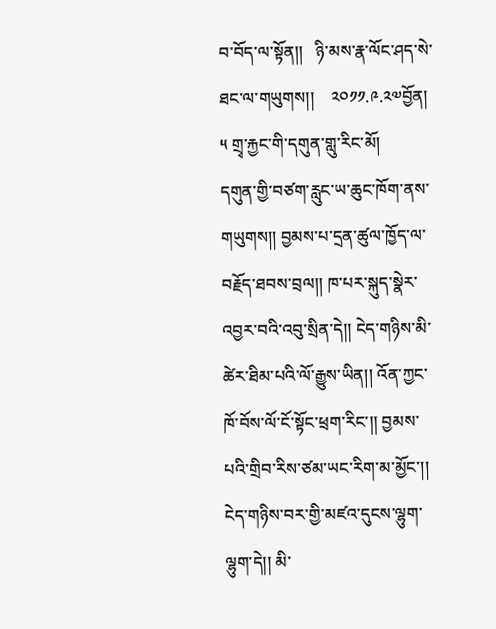བ་བོད་ལ་སྟོན།།   ཉི་མས་རྣ་ལོང་ཤད་སེ་ཐང་ལ་གཡུགས།།    ༢༠༡༡.༩.༢༧བྱོན།
༥ གྲྭ་རྐྱང་གི་དགུན་གླུ་རིང་མོ།
དགུན་གྱི་བཙག་རླུང་ཡ་ཆུང་ཁོག་ནས་གཡུགས།། བྱམས་པ་དྲན་ཚུལ་ཁྱོད་ལ་བརྗོད་ཐབས་བྲལ།། ཁ་པར་སྐུད་སྣེར་འབྱར་བའི་འབུ་སྲིན་དེ།། ངེད་གཉིས་མི་ཚེར་ཐིམ་པའི་ལོ་རྒྱུས་ཡིན།། འོན་ཀྱང་ཁོ་བོས་ལོ་ངོ་སྟོང་ཕྲག་རིང་།། བྱམས་པའི་གྲིབ་རིས་ཙམ་ཡང་རིག་མ་མྱོང་།། ངེད་གཉིས་བར་གྱི་མཛའ་དུངས་ལྷུག་ལྷུག་དེ།། མི་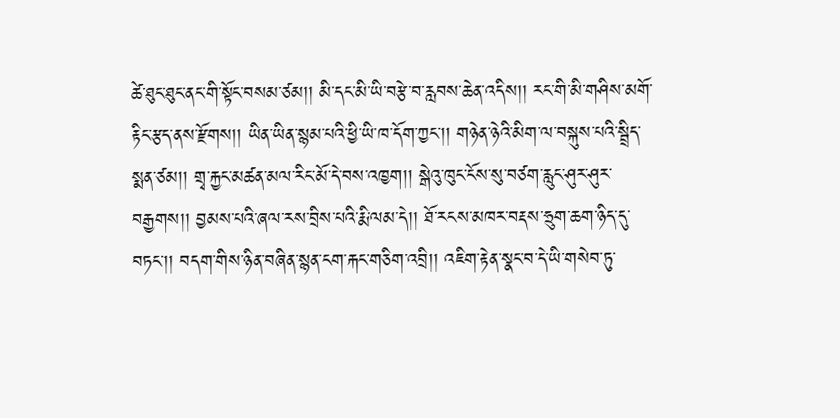ཚེ་ཐུང་ཐུང་ནང་གི་སྟོང་བསམ་ཙམ།། མི་དང་མི་ཡི་བརྩེ་བ་རླབས་ཆེན་འདིས།། རང་གི་མི་གཤིས་མགོ་རྟིང་རྩད་ནས་རྫོགས།། ཡིན་ཡིན་སྙམ་པའི་ཕྱི་ཡི་ཁ་དོག་ཀྱང་།། གཉེན་ཉེའི་མིག་ལ་བསྐུས་པའི་སྦྲིད་སྨན་ཙམ།། གྲྭ་རྐྱང་མཚན་མལ་རིང་མོ་དེ་བས་འཁྱག།། སྒེའུ་ཁུང་ངོས་སུ་བཙག་རླུང་ཤུར་ཤུར་བརྒྱགས།། བྱམས་པའི་ཞལ་རས་བྲིས་པའི་རྨི་ལམ་དེ།། ཐོ་རངས་མཁར་བརྡས་ཧྲུག་ཆག་ཉིད་དུ་བཏང་།། བདག་གིས་ཉིན་བཞིན་སྙན་ངག་རྐང་གཅིག་འབྲི།། འཇིག་རྟེན་སྣང་བ་དེ་ཡི་གསེབ་ཏུ་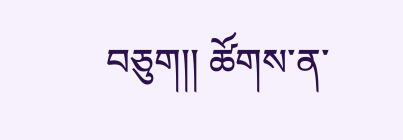བཅུག།། ཚོགས་ན་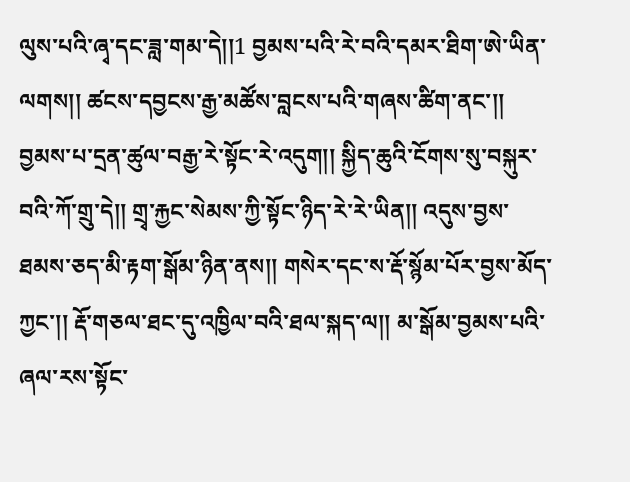ལུས་པའི་ཞྭ་དང་ཟླ་གམ་དེ།།1 བྱམས་པའི་རེ་བའི་དམར་ཐིག་ཨེ་ཡིན་ལགས།། ཚངས་དབྱངས་རྒྱ་མཚོས་བླངས་པའི་གཞས་ཚིག་ནང་།། བྱམས་པ་དྲན་ཚུལ་བརྒྱ་རེ་སྟོང་རེ་འདུག།། སྐྱིད་ཆུའི་ངོགས་སུ་བསྐུར་བའི་ཀོ་གྲུ་དེ།། གྲྭ་རྐྱང་སེམས་ཀྱི་སྟོང་ཉིད་རེ་རེ་ཡིན།། འདུས་བྱས་ཐམས་ཅད་མི་རྟག་སྒོམ་ཉིན་ནས།། གསེར་དང་ས་རྡོ་སྙོམ་པོར་བྱས་མོད་ཀྱང་།། རྡོ་གཅལ་ཐང་དུ་འཁྱིལ་བའི་ཐལ་སྐད་ལ།། མ་སྒོམ་བྱམས་པའི་ཞལ་རས་སྟོང་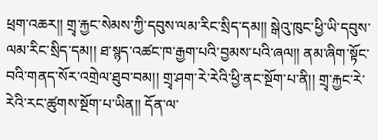ཕྲག་འཆར།། གྲྭ་རྐྱང་སེམས་ཀྱི་དབུས་ལམ་རིང་སྲིད་དམ།། སྒེའུ་ཁུང་ཕྱི་ཡི་དབུས་ལམ་རིང་སྲིད་དམ།། ཐ་སྙད་འཚང་ཁ་རྒྱག་པའི་བྱམས་པའི་ཞལ།། ནམ་ཞིག་སྟོང་བའི་གནད་སོར་འགྲེལ་ཐུབ་བམ།། གྲྭ་ཤག་རེ་རེའི་ཕྱི་ནང་སྔོག་པ་ནི།། གྲྭ་རྐྱང་རེ་རེའི་རང་ཚུགས་སྔོག་པ་ཡིན།། དོན་ལ་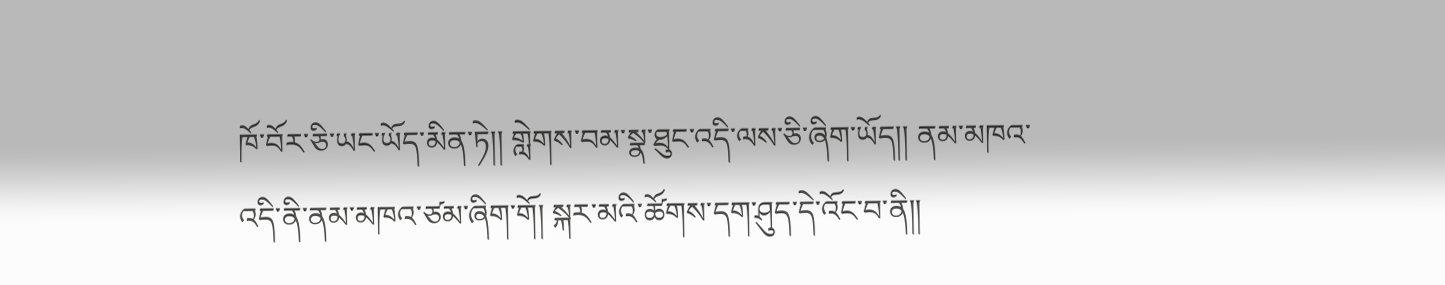ཁོ་བོར་ཅི་ཡང་ཡོད་མིན་ཏེ།། གླེགས་བམ་སྣ་ཐུང་འདི་ལས་ཅི་ཞིག་ཡོད།། ནམ་མཁའ་འདི་ནི་ནམ་མཁའ་ཙམ་ཞིག་གོ། སྐར་མའི་ཚོགས་དག་ཤུད་དེ་འོང་བ་ནི།།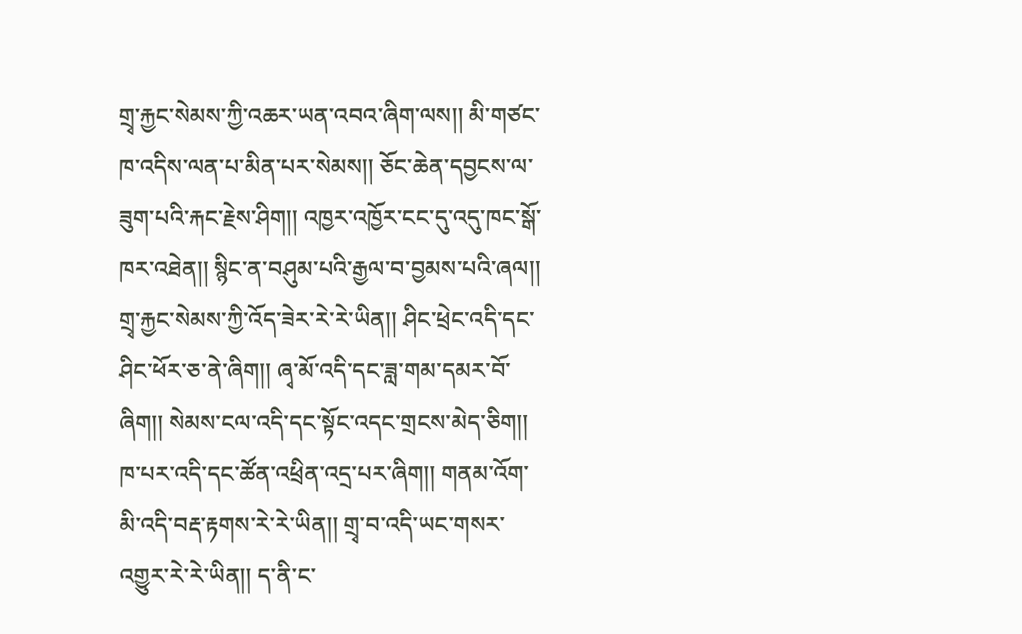གྲྭ་རྐྱང་སེམས་ཀྱི་འཆར་ཡན་འབའ་ཞིག་ལས།། མི་གཙང་ཁ་འདིས་ལན་པ་མིན་པར་སེམས།། ཅོང་ཆེན་དབྱངས་ལ་ཟུག་པའི་རྐང་རྗེས་ཤིག།། འཁྱར་འཁྱོར་ངང་དུ་འདུ་ཁང་སྒོ་ཁར་འཐེན།། སྙིང་ན་བཤུམ་པའི་རྒྱལ་བ་བྱམས་པའི་ཞལ།། གྲྭ་རྐྱང་སེམས་ཀྱི་འོད་ཟེར་རེ་རེ་ཡིན།། ཤིང་ཕྲེང་འདི་དང་ཤིང་ཕོར་ཅ་ནེ་ཞིག།། ཞྭ་མོ་འདི་དང་ཟླ་གམ་དམར་བོ་ཞིག།། སེམས་ངལ་འདི་དང་སྟོང་འདང་གྲངས་མེད་ཅིག།། ཁ་པར་འདི་དང་ཚོན་འཕྲིན་འདྲ་པར་ཞིག།། གནམ་འོག་མི་འདི་བརྡ་རྟགས་རེ་རེ་ཡིན།། གྲྭ་བ་འདི་ཡང་གསར་འགྱུར་རེ་རེ་ཡིན།། ད་ནི་ང་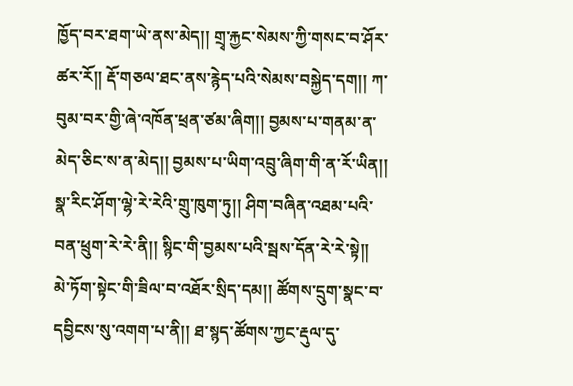ཁྱོད་བར་ཐག་ཡེ་ནས་མེད།། གྲྭ་རྐྱང་སེམས་ཀྱི་གསང་བ་ཤོར་ཚར་རོ།། རྡོ་གཅལ་ཐང་ནས་རྙེད་པའི་སེམས་བསྐྱེད་དག།། ཀ་བུམ་བར་གྱི་ཞེ་འཁོན་ཕྲན་ཙམ་ཞིག།། བྱམས་པ་གནམ་ན་མེད་ཅིང་ས་ན་མེད།། བྱམས་པ་ཡིག་འབྲུ་ཞིག་གི་ན་རོ་ཡིན།། སྣ་རིང་ཤོག་ལྷེ་རེ་རེའི་གྲུ་ཁུག་ཏུ།། ཤིག་བཞིན་འཐམ་པའི་བན་ཕྲུག་རེ་རེ་ནི།། སྙིང་གི་བྱམས་པའི་སྦས་དོན་རེ་རེ་སྟེ།། མེ་ཏོག་སྟེང་གི་ཟིལ་བ་འཐོར་སྲིད་དམ།། ཚོགས་དྲུག་སྣང་བ་དབྱིངས་སུ་འགག་པ་ནི།། ཐ་སྙད་ཚོགས་ཀྱང་རྡུལ་དུ་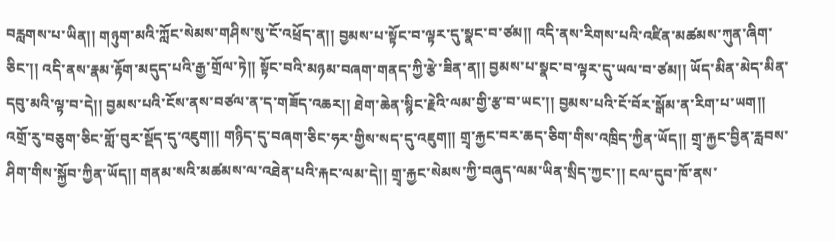བརླགས་པ་ཡིན།། གཉུག་མའི་ཀློང་སེམས་གཤིས་སུ་ངོ་འཕྲོད་ན།། བྱམས་པ་སྟོང་བ་ལྟར་དུ་སྣང་བ་ཙམ།། འདི་ནས་རིགས་པའི་འཛིན་མཚམས་ཀུན་ཞིག་ཅིང་།། འདི་ནས་རྣམ་རྟོག་མདུད་པའི་རྒྱ་གྲོལ་ཏེ།། སྟོང་བའི་མཉམ་བཞག་གནད་ཀྱི་རྩེ་ཟིན་ན།། བྱམས་པ་སྣང་བ་ལྟར་དུ་ཡལ་བ་ཙམ།། ཡོད་མིན་མེད་མིན་དབུ་མའི་ལྟ་བ་དེ།། བྱམས་པའི་ངོས་ནས་བཙལ་ན་ད་གཟོད་འཆར།། ཐེག་ཆེན་སྙིང་རྗེའི་ལམ་གྱི་རྩ་བ་ཡང་།། བྱམས་པའི་ངོ་བོར་སྒོམ་ན་རིག་པ་ཡག།། འགྲོ་རུ་བཅུག་ཅིང་གློ་བུར་སྡོད་དུ་འཇུག།། གཉིད་དུ་བཞག་ཅིང་ཧར་གྱིས་སད་དུ་འཇུག།། གྲྭ་རྐྱང་བར་ཆད་ཅིག་གིས་འཁྲིད་ཀྱིན་ཡོད།། གྲྭ་རྐྱང་བྱིན་རླབས་ཤིག་གིས་སྐྱོབ་ཀྱིན་ཡོད།། གནམ་སའི་མཚམས་ལ་འཐེན་པའི་རྐང་ལམ་དེ།། གྲྭ་རྐྱང་སེམས་ཀྱི་བཞུད་ལམ་ཡིན་སྲིད་ཀྱང་།། ངལ་དུབ་ཁོ་ནས་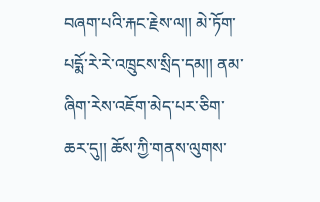བཞག་པའི་རྐང་རྗེས་ལ།། མེ་ཏོག་པདྨོ་རེ་རེ་འཁྲུངས་སྲིད་དམ།། ནམ་ཞིག་རེས་འཇོག་མེད་པར་ཅིག་ཆར་དུ།། ཆོས་ཀྱི་གནས་ལུགས་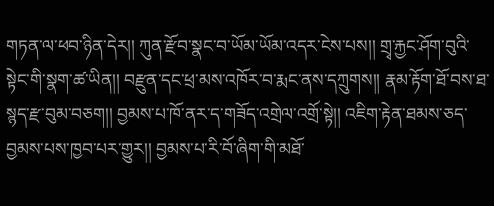གཏན་ལ་ཕབ་ཉིན་དེར།། ཀུན་རྫོབ་སྣང་བ་ཡོམ་ཡོམ་འདར་ངེས་པས།། གྲྭ་རྐྱང་ཤོག་བུའི་སྟེང་གི་སྣག་ཚ་ཡིན།། བརྫུན་དང་ཕྲ་མས་འཁོར་བ་རྨང་ནས་དཀྲུགས།། རྣམ་རྟོག་ཐོ་བས་ཐ་སྙད་རྫ་བུམ་བཅག།། བྱམས་པ་ཁོ་ནར་ད་གཟོད་འགྲེལ་འགྲོ་སྟེ།། འཇིག་རྟེན་ཐམས་ཅད་བྱམས་པས་ཁྱབ་པར་གྱུར།། བྱམས་པ་རི་བོ་ཞིག་གི་མཐོ་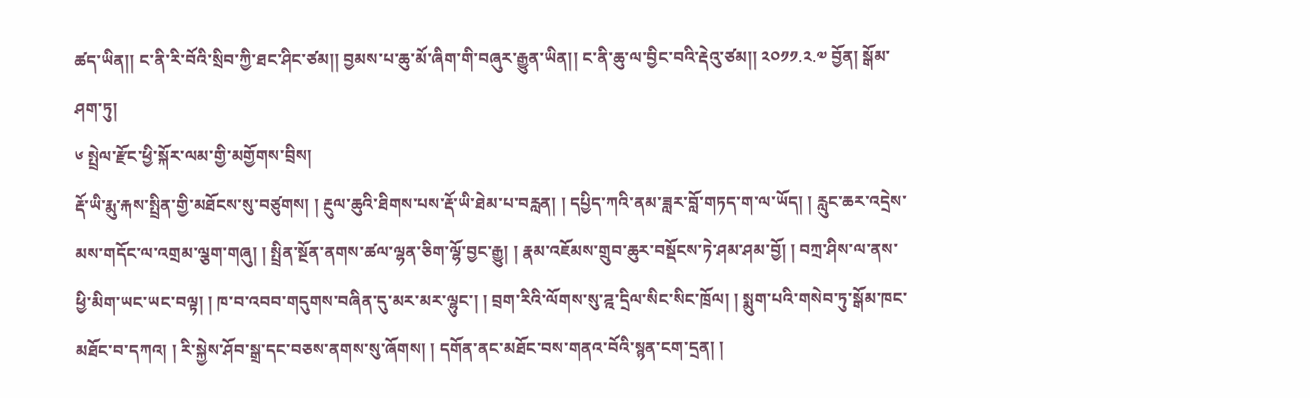ཚད་ཡིན།། ང་ནི་རི་བོའི་སྲིབ་ཀྱི་ཐང་ཤིང་ཙམ།། བྱམས་པ་ཆུ་མོ་ཞིག་གི་བཞུར་རྒྱུན་ཡིན།། ང་ནི་ཆུ་ལ་བྱིང་བའི་རྡེའུ་ཙམ།། ༢༠༡༡.༢.༧ བྱོན། སྒོམ་ཤག་ཏུ།
༦ སྤྲེལ་རྫོང་ཕྱི་སྐོར་ལམ་གྱི་མགྱོགས་བྲིས།
རྡོ་ཡི་རྨུ་རྐས་སྤྲིན་གྱི་མཐོངས་སུ་བཙུགས། ། རྔུལ་ཆུའི་ཐིགས་པས་རྡོ་ཡི་ཐེམ་པ་བརླན། ། དཔྱིད་ཀའི་ནམ་ཟླར་བློ་གཏད་ག་ལ་ཡོད། ། རླུང་ཆར་འདྲེས་མས་གདོང་ལ་འགྲམ་ལྕག་གཞུ། ། སྤྲིན་སྔོན་ནགས་ཚལ་ལྷན་ཅིག་ལྷོ་བྱང་རྒྱུ། ། རྣམ་འཇོམས་གྲུབ་ཆུར་བསྡོངས་ཏེ་ཤམ་ཤམ་བྱོ། ། བཀྲ་ཤིས་ལ་ནས་ཕྱི་མིག་ཡང་ཡང་བལྟ། ། ཁ་བ་འབབ་གདུགས་བཞིན་དུ་མར་མར་ལྷུང་། ། བྲག་རིའི་ལོགས་སུ་ཌྰ་དྲིལ་སིང་སིང་ཁྲོལ། ། སྨུག་པའི་གསེབ་ཏུ་སྒོམ་ཁང་མཐོང་བ་དཀའ། ། རི་སྐྱེས་ཤོབ་སྒྲ་དང་བཅས་ནགས་སུ་ཞོགས། ། དགོན་ནང་མཐོང་བས་གནའ་བོའི་སྙན་ངག་དྲན། །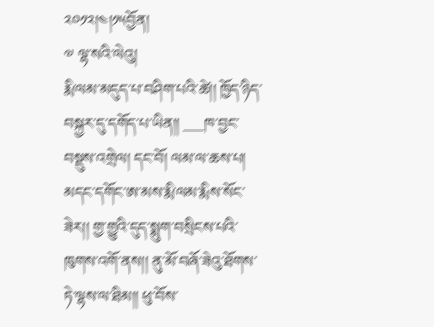༢༠༡༢།༤།༡༥བྱོན།
༧ ལྷ་སའི་ལེའུ།
རྨི་ལམ་མདུད་པ་བཤིག་པའི་ཚེ།། ཁྱོད་ཉིད་བསྐྱར་དུ་དགོད་པ་ཡིན།། ___ཁ་བྱང་བསྡུས་འགྲེལ། དང་བོ། ལམ་ལ་ཆས་པ། མདང་དགོང་ཨ་མས་རྨི་ལམ་རྨིས་སོང་ཟེར།། གྱ་གྱུའི་དུད་སྨུག་བསྲིངས་པའི་ཁུགས་འགོ་ནས།། ནུ་མོ་བཞོ་ཟེའུ་ཐོགས་ཏེ་ལྷས་ལ་ཐིམ།། ཕུ་བོས་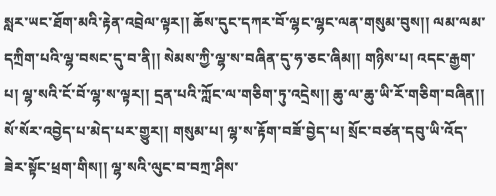སླར་ཡང་ཐོག་མའི་རྟེན་འབྲེལ་ལྟར།། ཆོས་དུང་དཀར་བོ་ལྷང་ལྷང་ལན་གསུམ་བུས།། ལམ་ལམ་དཀྲིག་པའི་ལྷ་བསང་དུ་བ་ནི།། སེམས་ཀྱི་ལྷ་ས་བཞིན་དུ་ཧ་ཅང་ཞིམ།། གཉིས་པ། འདང་རྒྱག་པ། ལྷ་སའི་ངོ་བོ་ལྷ་ས་ལྟར།། དྲན་པའི་ཀློང་ལ་གཅིག་ཏུ་འདྲེས།། ཆུ་ལ་ཆུ་ཡི་རོ་གཅིག་བཞིན།། སོ་སོར་འབྱེད་པ་མེད་པར་གྱུར།། གསུམ་པ། ལྷ་ས་རྟོག་བཟོ་བྱེད་པ། སྲོང་བཙན་དབུ་ཡི་འོད་ཟེར་སྟོང་ཕྲག་གིས།། ལྷ་སའི་ལུང་བ་བཀྲ་ཤིས་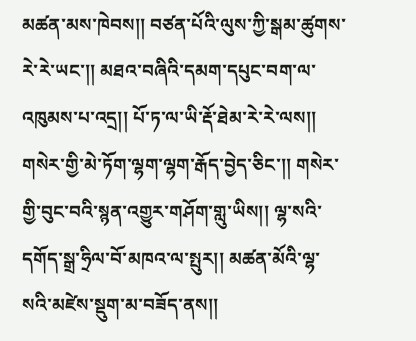མཚན་མས་ཁེབས།། བཙན་པོའི་ལུས་ཀྱི་སྒམ་ཚུགས་རེ་རེ་ཡང་།། མཐའ་བཞིའི་དམག་དཔུང་བག་ལ་འཁུམས་པ་འདྲ།། པོ་ཏ་ལ་ཡི་རྡོ་ཐེམ་རེ་རེ་ལས།། གསེར་གྱི་མེ་ཏོག་ལྷག་ལྷག་རྒོད་བྱེད་ཅིང་།། གསེར་གྱི་བུང་བའི་སྙན་འགྱུར་གཤོག་གླུ་ཡིས།། ལྷ་སའི་དགོད་སྒྲ་ཧྲིལ་བོ་མཁའ་ལ་སྤུར།། མཚན་མོའི་ལྷ་སའི་མཛེས་སྡུག་མ་བཟོད་ནས།།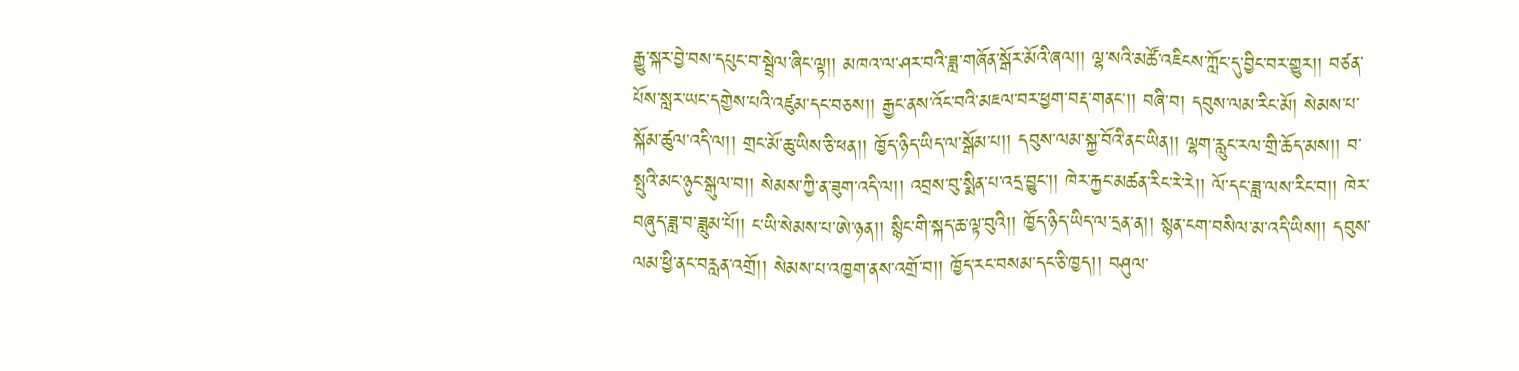རྒྱུ་སྐར་བྱེ་བས་དཔུང་བ་སྦྲེལ་ཞིང་ལྟ།། མཁའ་ལ་ཤར་བའི་ཟླ་གཞོན་སྒོར་མོའི་ཞལ།། ལྷ་སའི་མཚོ་འཇིངས་ཀློང་དུ་བྱིང་བར་གྱུར།། བཙན་པོས་སླར་ཡང་དགྱེས་པའི་འཛུམ་དང་བཅས།། རྒྱང་ནས་འོང་བའི་མཇལ་བར་ཕྱག་བརྡ་གནང་།། བཞི་བ། དབུས་ལམ་རིང་མོ། སེམས་པ་སྐོམ་ཚུལ་འདི་ལ།། གྲང་མོ་ཆུ་ཡིས་ཅི་ཕན།། ཁྱོད་ཉིད་ཡིད་ལ་སྒོམ་པ།། དབུས་ལམ་སྐྱ་བོའི་ནང་ཡིན།། ལྷག་རླུང་རལ་གྲི་ཆོད་མས།། བ་སྤུའི་མང་ཉུང་སྒུལ་བ།། སེམས་ཀྱི་ན་ཟུག་འདི་ལ།། འབྲས་བུ་སྨིན་པ་འདྲ་བྱུང་།། ཁེར་རྐྱང་མཚན་རིང་རེ་རེ།། ལོ་དང་ཟླ་ལས་རིང་བ།། ཁེར་བཞུད་ཟླ་བ་ཟླུམ་པོ།། ང་ཡི་སེམས་པ་ཨེ་ཉན།། སྙིང་གི་སྐད་ཆ་ལྟ་བུའི།། ཁྱོད་ཉིད་ཡིད་ལ་དྲན་ན།། སྙན་ངག་བསིལ་མ་འདི་ཡིས།། དབུས་ལམ་ཕྱི་ནང་བརླན་འགྲོ།། སེམས་པ་འཁྱག་ནས་འགྲོ་བ།། ཁྱོད་རང་བསམ་དང་ཅི་ཁྱད།། བཤུལ་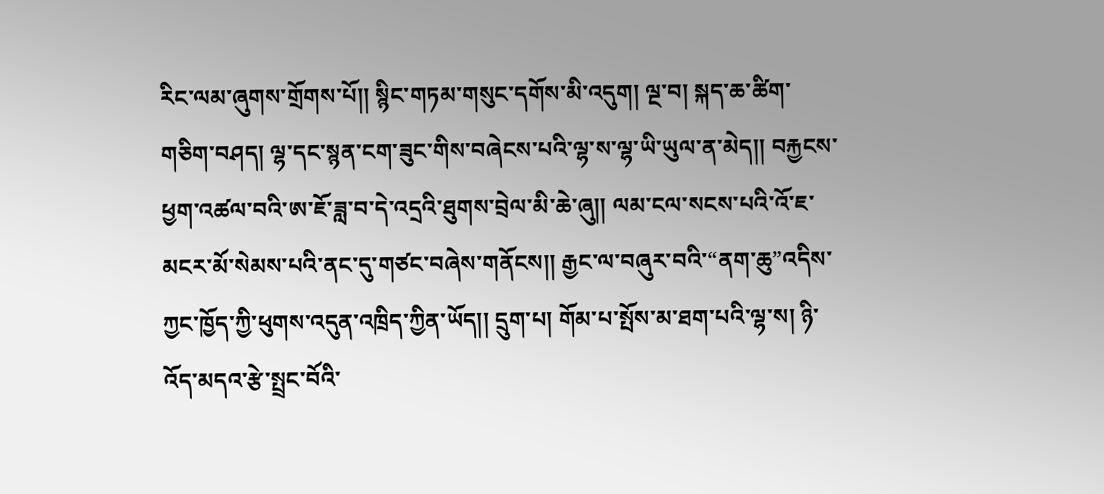རིང་ལམ་ཞུགས་གྲོགས་པོ།། སྙིང་གཏམ་གསུང་དགོས་མི་འདུག། ལྔ་བ། སྐད་ཆ་ཚིག་གཅིག་བཤད། ལྷ་དང་སྙན་ངག་ཟུང་གིས་བཞེངས་པའི་ལྷ་ས་ལྷ་ཡི་ཡུལ་ན་མེད།། བརྐྱངས་ཕྱག་འཚལ་བའི་ཨ་ཇོ་ཟླ་བ་དེ་འདྲའི་ཐུགས་བྲེལ་མི་ཆེ་ཞུ།། ལམ་ངལ་སངས་པའི་འོ་ཇ་མངར་མོ་སེམས་པའི་ནང་དུ་གཙང་བཞེས་གནོངས།། རྒྱང་ལ་བཞུར་བའི་“ནག་ཆུ”འདིས་ཀྱང་ཁྱོད་ཀྱི་ཕུགས་འདུན་འཁྲིད་ཀྱིན་ཡོད།། དྲུག་པ། གོམ་པ་སྤོས་མ་ཐག་པའི་ལྷ་ས། ཉི་འོད་མདའ་རྩེ་སྤྲང་བོའི་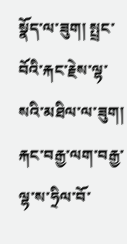སྣོད་ལ་ཟུག། སྤྲང་བོའི་རྐང་རྗེས་ལྷ་སའི་མཐིལ་ལ་ཟུག། རྐང་བརྒྱ་ལག་བརྒྱ་ལྷ་ས་ཧྲིལ་བོ་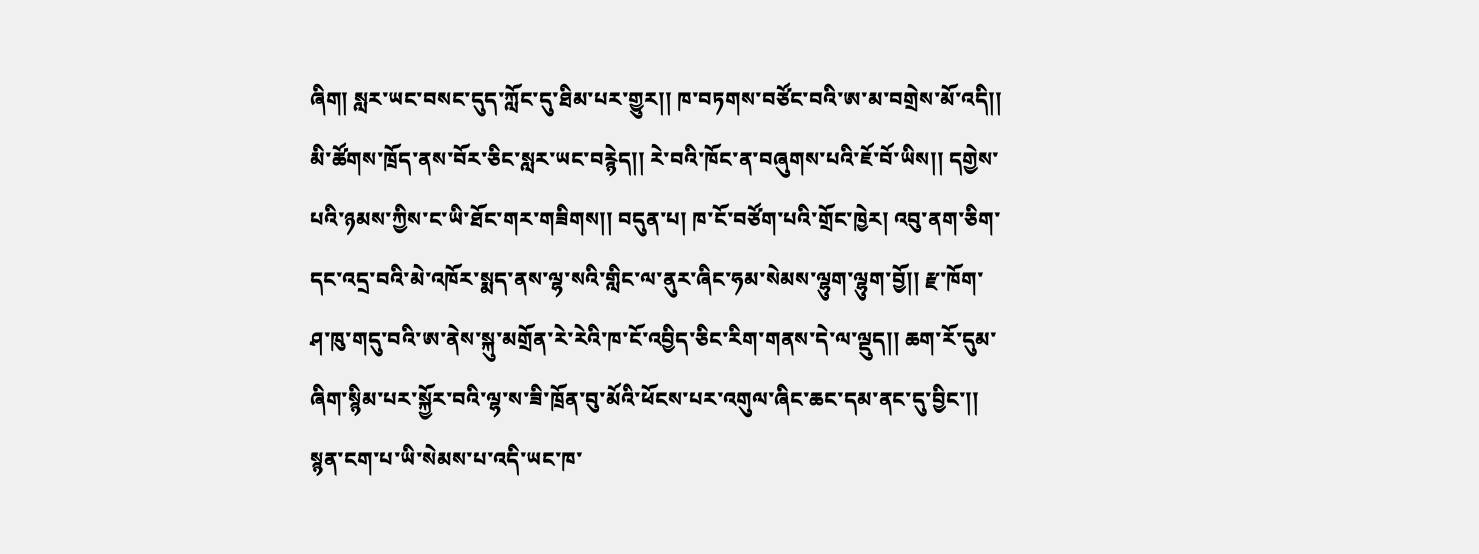ཞིག། སླར་ཡང་བསང་དུད་ཀློང་དུ་ཐིམ་པར་གྱུར།། ཁ་བཏགས་བཙོང་བའི་ཨ་མ་བགྲེས་མོ་འདི།། མི་ཚོགས་ཁྲོད་ནས་བོར་ཅིང་སླར་ཡང་བརྙེད།། རེ་བའི་ཁོང་ན་བཞུགས་པའི་ཇོ་བོ་ཡིས།། དགྱེས་པའི་ཉམས་ཀྱིས་ང་ཡི་ཐོང་གར་གཟིགས།། བདུན་པ། ཁ་ངོ་བཙོག་པའི་གྲོང་ཁྱེར། འབུ་ནག་ཅིག་དང་འདྲ་བའི་མེ་འཁོར་སྨད་ནས་ལྷ་སའི་གླིང་ལ་ནུར་ཞིང་ཧམ་སེམས་ལྷུག་ལྷུག་བྱོ།། རྫ་ཁོག་ཤ་ཁུ་གདུ་བའི་ཨ་ནེས་སྐུ་མགྲོན་རེ་རེའི་ཁ་ངོ་འབྱིད་ཅིང་རིག་གནས་དེ་ལ་ལྡུད།། ཆག་རོ་དུམ་ཞིག་སྙིམ་པར་སྐྱོར་བའི་ལྷ་ས་ཟི་ཁྲོན་བུ་མོའི་ཕོངས་པར་འགུལ་ཞིང་ཆང་དམ་ནང་དུ་བྱིང་།། སྙན་ངག་པ་ཡི་སེམས་པ་འདི་ཡང་ཁ་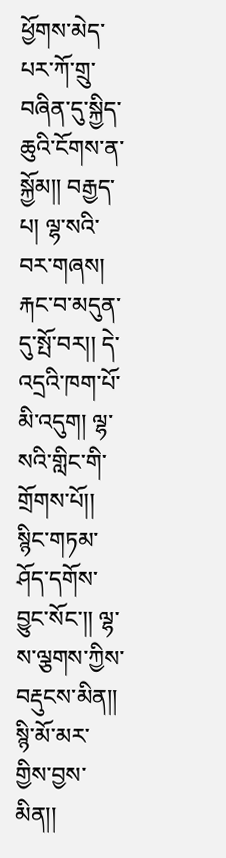ཕྱོགས་མེད་པར་ཀོ་གྲུ་བཞིན་དུ་སྐྱིད་ཆུའི་ངོགས་ན་སྐྱོམ།། བརྒྱད་པ། ལྷ་སའི་བར་གཞས། རྐང་བ་མདུན་དུ་སྤོ་བར།། དེ་འདྲའི་ཁག་པོ་མི་འདུག། ལྷ་སའི་གླིང་གི་གྲོགས་པོ།། སྙིང་གཏམ་ཤོད་དགོས་བྱུང་སོང་།། ལྷ་ས་ལྕགས་ཀྱིས་བརྡུངས་མིན།། སྙི་མོ་མར་གྱིས་བྱས་མིན།།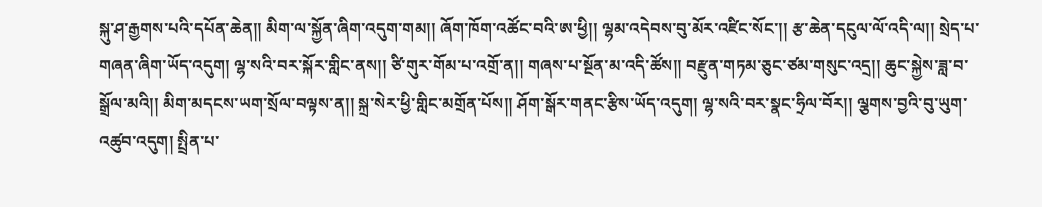སྐུ་ཤ་རྒྱགས་པའི་དཔོན་ཆེན།། མིག་ལ་སྐྱོན་ཞིག་འདུག་གམ།། ཞོག་ཁོག་འཚོང་བའི་ཨ་ཕྱི།། ལྷམ་འདེབས་བུ་མོར་འཛིང་སོང་།། རྩ་ཆེན་དངུལ་ལོ་འདི་ལ།། སྲེད་པ་གཞན་ཞིག་ཡོད་འདུག། ལྷ་སའི་བར་སྐོར་གླིང་ནས།། ཙི་གུར་གོམ་པ་འགྲོ་ན།། གཞས་པ་སྔོན་མ་འདི་ཚོས།། བརྫུན་གཏམ་ཅུང་ཙམ་གསུང་འདྲ།། ཆུང་སྐྱེས་ཟླ་བ་སྒྲོལ་མའི།། མིག་མདངས་ཡག་སྲོལ་བལྟས་ན།། སྐྲ་སེར་ཕྱི་གླིང་མགྲོན་པོས།། ཤོག་སྒོར་གནང་རྩིས་ཡོད་འདུག། ལྷ་སའི་བར་སྣང་ཧྲིལ་བོར།། ལྕགས་བྱའི་བུ་ཡུག་འཚུབ་འདུག། སྤྲིན་པ་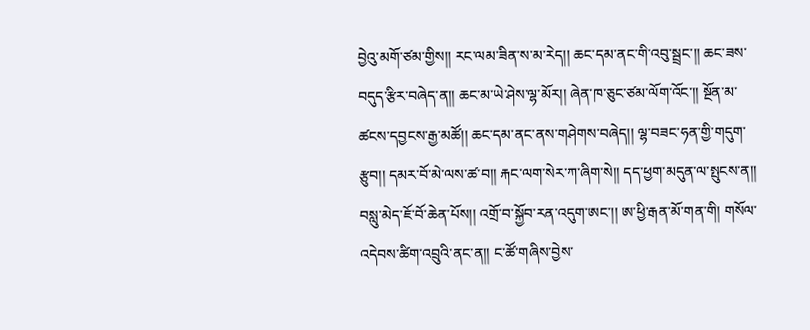བྱེའུ་མགོ་ཙམ་གྱིས།། རང་ལམ་ཟིན་ས་མ་རེད།། ཆང་དམ་ནང་གི་འབུ་སྦྲང་།། ཆང་ཟས་བདུད་རྩིར་བཞེད་ན།། ཆང་མ་ཡེ་ཤེས་ལྷ་མོར།། ཞེན་ཁ་ཅུང་ཙམ་ལོག་འོང་།། སྔོན་མ་ཚངས་དབྱངས་རྒྱ་མཚོ།། ཆང་དམ་ནང་ནས་གཤེགས་བཞེད།། ལྷ་བཟང་ཧན་གྱི་གདུག་རྩུབ།། དམར་བོ་མེ་ལས་ཚ་བ།། རྐང་ལག་སེར་ཀ་ཞིག་སེ།། དད་ཕྱག་མདུན་ལ་སྤུངས་ན།། བསླུ་མེད་ཇོ་བོ་ཆེན་པོས།། འགྲོ་བ་སྐྱོབ་རན་འདུག་ཨང་།། ཨ་ཕྱི་རྒན་མོ་གན་གི། གསོལ་འདེབས་ཚིག་འབྲུའི་ནང་ན།། ང་ཚོ་གཞིས་བྱེས་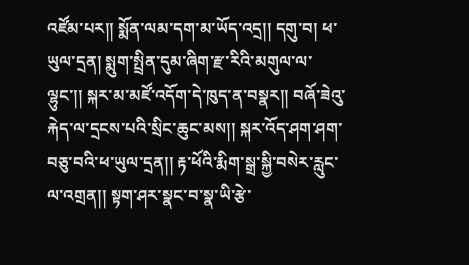འཛོམ་པར།། སྨོན་ལམ་དག་མ་ཡོད་འདྲ།། དགུ་བ། ཕ་ཡུལ་དྲན། སྨུག་སྤྲིན་དུམ་ཞིག་རྫ་རིའི་མགུལ་ལ་ལྷུང་།། སྐར་མ་མཛོ་འདོག་དེ་ཁུད་ན་བསྣར།། བཞོ་ཟེའུ་རྐེད་ལ་དྲངས་པའི་སྲིང་ཆུང་མས།། སྐར་འོད་ཤག་ཤག་བཅུ་བའི་ཕ་ཡུལ་དྲན།། རྟ་ཕོའི་རྨིག་སྒྲ་སྐྱི་བསེར་རླུང་ལ་འགྲན།། སྟག་ཤར་སྣང་བ་སྣ་ཡི་རྩེ་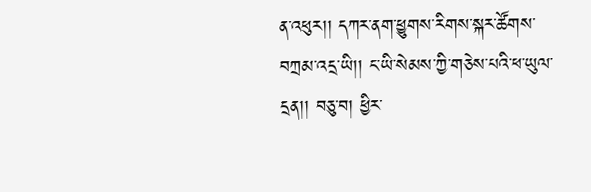ན་འཕུར།། དཀར་ནག་ཕྱུགས་རིགས་སྐར་ཚོགས་བཀྲམ་འདྲ་ཡི།། ང་ཡི་སེམས་ཀྱི་གཅེས་པའི་ཕ་ཡུལ་དྲན།། བཅུ་བ། ཕྱིར་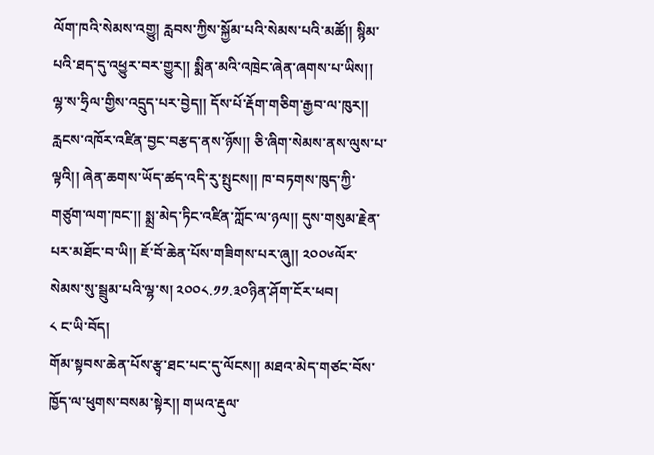ལོག་ཁའི་སེམས་འགྱུ། རླབས་ཀྱིས་སྐྱོམ་པའི་སེམས་པའི་མཚོ།། སྙིམ་པའི་ཐད་དུ་འཕྱུར་བར་གྱུར།། སྨིན་མའི་འཁྲེང་ཞེན་ཞགས་པ་ཡིས།། ལྷ་ས་ཧྲིལ་གྱིས་འདྲུད་པར་བྱེད།། དོས་པོ་རྡོག་གཅིག་རྒྱབ་ལ་ཁུར།། རླངས་འཁོར་འཛིན་བྱང་བརྩད་ནས་ཉོས།། ཅི་ཞིག་སེམས་ནས་ལུས་པ་ལྟའི།། ཞེན་ཆགས་ཡོད་ཚད་འདི་རུ་སྤུངས།། ཁ་བཏགས་ཁུད་ཀྱི་གཙུག་ལག་ཁང་།། སྨྲ་མེད་ཏིང་འཛིན་ཀློང་ལ་ཉལ།། དུས་གསུམ་རྗེན་པར་མཐོང་བ་ཡི།། ཇོ་བོ་ཆེན་པོས་གཟིགས་པར་ཞུ།། ༢༠༠༦ལོར་སེམས་སུ་སྦྲུམ་པའི་ལྷ་ས། ༢༠༠༨.༡༡.༣༠ཉིན་ཤོག་ངོར་ཕབ།
༨ ང་ཡི་བོད།
གོམ་སྟབས་ཆེན་པོས་རྩྭ་ཐང་པང་དུ་ལོངས།། མཐའ་མེད་གཙང་བོས་ཁྱོད་ལ་ཕུགས་བསམ་སྟེར།། གཡའ་རྡུལ་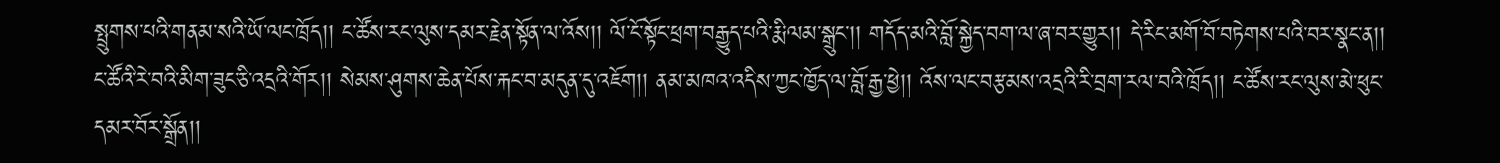སྤྲུགས་པའི་གནམ་སའི་ཡོ་ལང་ཁྲོད།། ང་ཚོས་རང་ལུས་དམར་རྗེན་སྟོན་ལ་འོས།། ལོ་ངོ་སྟོང་ཕྲག་བརྒྱུད་པའི་རྨི་ལམ་སྒྲུང་།། གདོད་མའི་བློ་སྐྱེད་བག་ལ་ཞ་བར་གྱུར།། དེ་རིང་མགོ་བོ་བཏེགས་པའི་བར་སྣང་ན།། ང་ཚོའི་རེ་བའི་མིག་ཟུང་ཅི་འདྲའི་གོར།། སེམས་ཤུགས་ཆེན་པོས་རྐང་བ་མདུན་དུ་འཇོག།། ནམ་མཁའ་འདིས་ཀྱང་ཁྱོད་ལ་བློ་རྒྱ་ཕྱེ།། འོས་ལང་བརྩམས་འདྲའི་རི་བྲག་རལ་བའི་ཁྲོད།། ང་ཚོས་རང་ལུས་མེ་ཕུང་དམར་བོར་སྒྲོན།།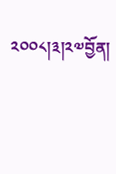༢༠༠༨།༣།༢༧བྱོན།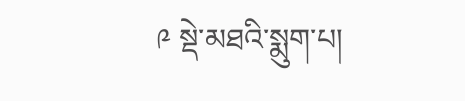༩ སྡེ་མཐའི་སྨུག་པ།